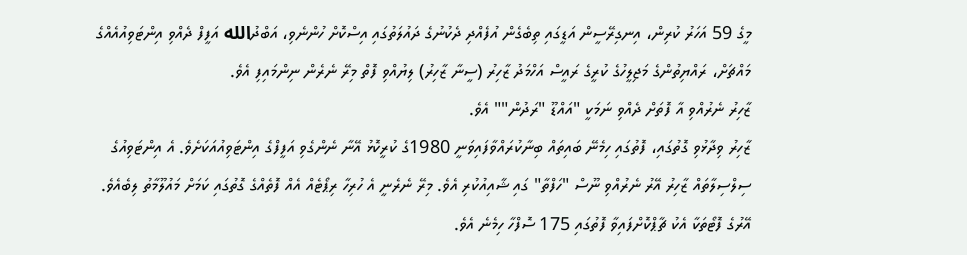މީގެ 59 އަހަރު ކުރިން، އިނގިރޭސީން އަޑީގައި ތިބެގެން އުފެއްދި ދެކުނުގެ ދައުލަތުގައި އިސްކޮށް ހުންނެވި، އަބްދުالله އަފީފް ދެއްވި އިންޓަވިއުއެއްގެ މައްޗަށް، ރައްޔިތުންގެ މަޖިލީހުގެ ކުރީގެ ރައީސް އަހްމަދު ޒާހިރު (ސީނާ ޒާހިރު) ލިޔުއްވި ފޮތް މިރޭ ނެރެން ނިންމައިފި އެވެ.
ޒާހިރު ނެރުއްވި އާ ފޮތަށް ދެއްވި ނަމަކީ "އައްޑޫ "ރަދުން"" އެވެ.
ޒާހިރު ވިދާޅުވި ގޮތުގައި، ފޮތުގައި ހިމެނޭ ބައިތައް ބިނާކުރައްވާފައިވަނީ 1980ގެ ކުރީކޮޅު އޭނާ ނެންގެވި އަފީފްގެ އިންޓަވިއުއަކަށެވެ. އެ އިންޓަވިއުގެ ސިލްސިލާތައް ޒާހިރު އޭރު ނެރުއްވި ނޫސް "ހަފްތާ" ގައި ޝާއިއުކުރި އެވެ. މިރޭ ނެރެނީ އެ ހުރިހާ ރިޕޯޓެއް އެއް ފޮތެއްގެ ގޮތުގައި ކަމަށް މައުލޫމާތު ލިބެއެވެ.
އޭރުގެ ފޮޓޯތަކާ އެކު ޗާޕްކޮށްފައިވާ ފޮތުގައި 175 ސޮފްހާ ހިމެނެ އެވެ.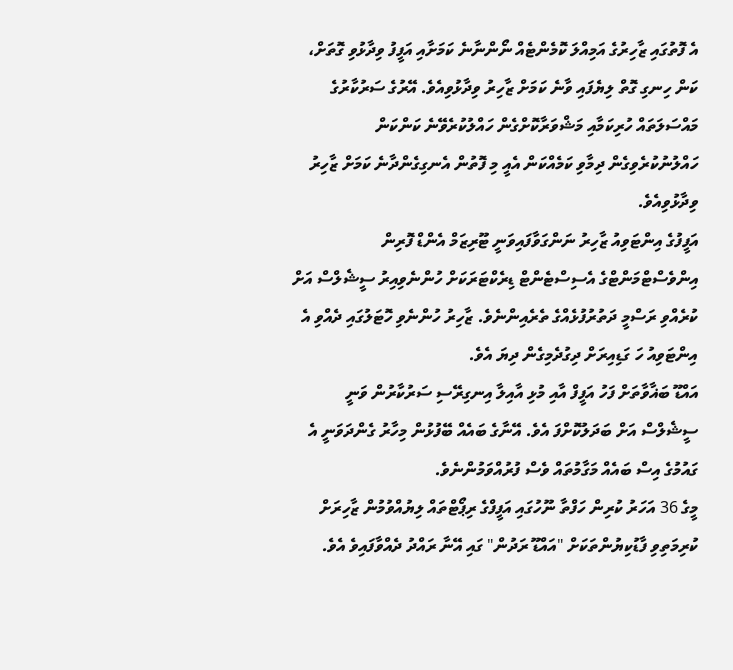އެ ފޮތުގައި ޒާހިރުގެ އަމިއްލަ ކޮމެންޓެއް ނޯންނާނެ ކަމަށާއި އަފީފު ވިދާޅުވި ގޮތަށް، ކަން ހިނގި ގޮތް ލިޔެފައި ވާނެ ކަމަށް ޒާހިރު ވިދާޅުވިއެވެ. އޭރުގެ ސަރުކާރުގެ މައްސަލަތައް ހުރިކަމާއި މަޝްވަރާކޮށްގެން ހައްލުކުރެވޭނެ ކަންކަން ހައްލުނުކުރެވިގެން ދިމާވި ކަމެއްކަން އެއީ މި ފޮތުން އެނގިގެންދާނެ ކަމަށް ޒާހިރު ވިދާޅުވިއެވެ.
އަފީފުގެ އިންޓަވިއު ޒާހިރު ނަންގަވާފައިވަނީ ޓޫރިޒަމް އެންޑް ފޮރިން އިންވެސްޓްމަންޓްގެ އެސިސްޓެންޓް ޑިރެކްޓަރަކަށް ހުންނެވިއިރު ސީޝެލްސް އަށް ކުރެއްވި ރަސްމީ ދަތުރުފުޅެއްގެ ތެރެއިންނެވެ. ޒާހިރު ހުންނެވި ހޮޓަލުގައި ދެއްވި އެ އިންޓަވިއު ހަ ގަޑިއިރަށް ދިގުދެމިގެން ދިޔަ އެވެ.
އައްޑޫ ބަޣާވާތަށް ފަހު އަފީފް އާއި މުޅި އާއިލާ އިނގިރޭސި ސަރުކާރުން ވަނީ ސީޝެލްސް އަށް ބަދަލުކޮށްފަ އެވެ. އޭނާގެ ބައެއް ބޭފުޅުން މިހާރު ގެންދަވަނީ އެ ގައުމުގެ އިސް ބައެއް މަގާމުތައް ވެސް ފުރުއްވަމުންނެވެ.
މީގެ 36 އަހަރު ކުރިން ހަފްތާ ނޫހުގައި އަފީފްގެ ރިޕޯޓްތައް ލިޔުއްވުމުން ޒާހިރަށް ކުރިމަތިވި ފާޑުކިޔުންތަކަށް "އައްޑޫ ރަދުން" ގައި އޭނާ ރައްދު ދެއްވާފައިވެ އެވެ.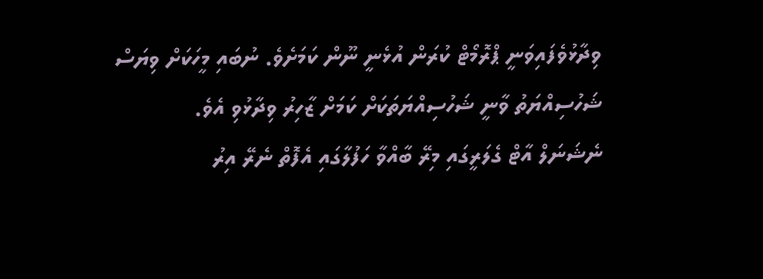ވިދާޅުވެފައިވަނީ ޕްރޮމޯޓް ކުރަން އުޅެނީ ނޫން ކަމަށެވެ. ނުބައި މީހަކަށް ވިޔަސް ޝަހުސިއްޔަތު ވާނީ ޝަހުސިއްޔަތަކަށް ކަމަށް ޒާހިރު ވިދާޅުވި އެވެ.
ނެޝަނަލް އާޓް ގެލަރީގައި މިރޭ ބާއްވާ ހަފުލާގައި އެފޮތް ނެރޭ އިރު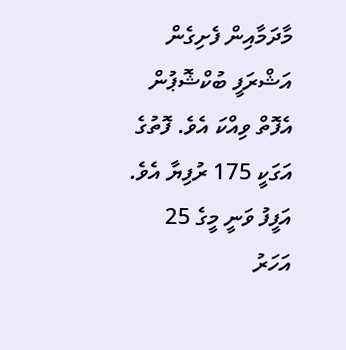މާދަމާއިން ފެށިގެން އަޝްރަފީ ބުކްޝޮޕުން އެފޮތް ވިއްކަ އެވެ. ފޮތުގެ އަގަކީ 175 ރުފިޔާ އެވެ.
އަފީފު ވަނީ މީގެ 25 އަހަރު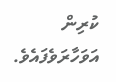ކުރިން އަވަހާރަވެފައެވެ.